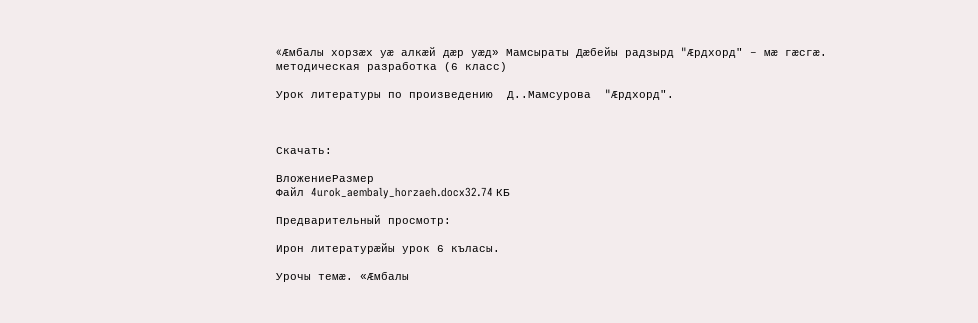«Æмбалы хорзæх уæ алкæй дæр уæд» Мамсыраты Дæбейы радзырд "Æрдхорд" – мæ гæсгæ.
методическая разработка (6 класс)

Урок литературы по произведению  Д..Мамсурова  "Æрдхорд".



Скачать:

ВложениеРазмер
Файл 4urok_aembaly_horzaeh.docx32.74 КБ

Предварительный просмотр:

Ирон литературæйы урок 6 къласы.

Урочы темæ. «Æмбалы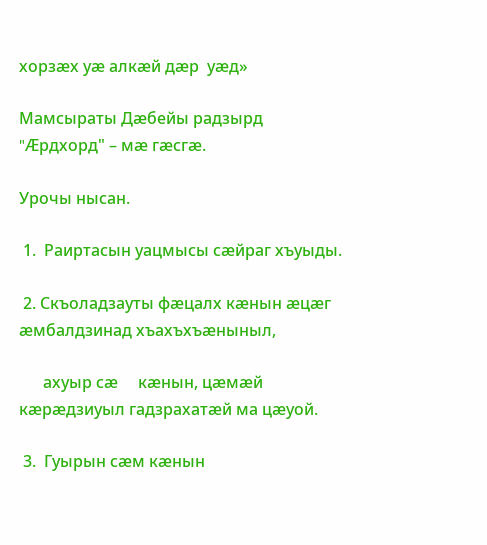хорзæх уæ алкæй дæр  уæд»

Мамсыраты Дæбейы радзырд "Æрдхорд" – мæ гæсгæ.

Урочы нысан.

 1.  Раиртасын уацмысы сæйраг хъуыды.

 2. Скъоладзауты фæцалх кæнын æцæг æмбалдзинад хъахъхъæныныл,

      ахуыр сæ     кæнын, цæмæй кæрæдзиуыл гадзрахатæй ма цæуой.

 3.  Гуырын сæм кæнын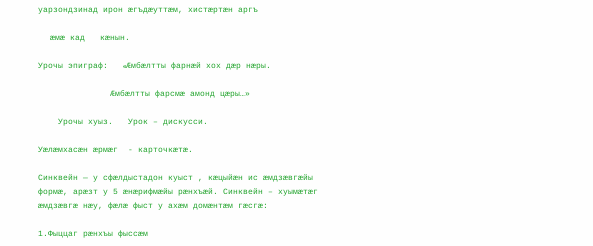уарзондзинад ирон æгъдæуттæм, хистæртæн аргъ

      æмæ кад   кæнын.

Урочы эпиграф:   «Æмбæлтты фарнæй хох дæр нæры.

                                    Æмбæлтты фарсмæ амонд цæры…»

    Урочы хуыз.   Урок – дискусси.

Уæлæмхасæн æрмæг  - карточкæтæ.

Синквейн — у сфӕлдыстадон куыст , кӕцыйӕн ис ӕмдзӕвгӕйы формӕ, арӕзт у 5 ӕнӕрифмӕйы рӕнхъӕй. Синквейн – хуымӕтӕг ӕмдзӕвгӕ нӕу, фӕлӕ фыст у ахӕм домӕнтӕм гӕсгӕ:

1.Фыццаг рæнхъы фыссæм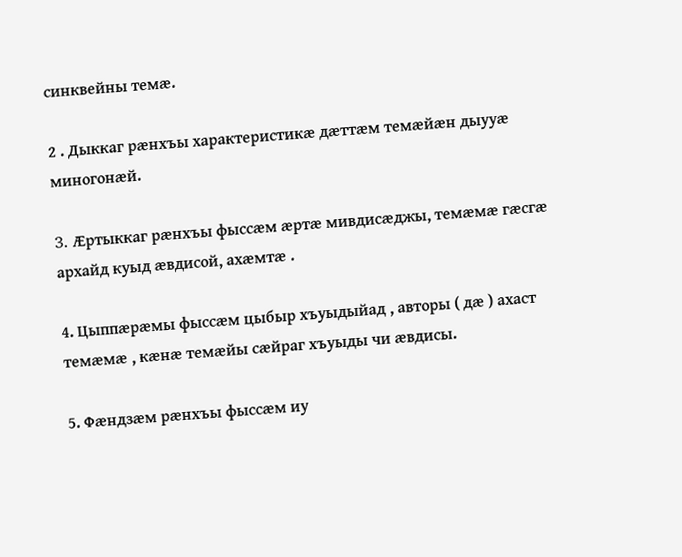синквейны темæ.

2 . Дыккаг рæнхъы характеристикæ дæттæм темæйæн дыууæ миногонæй.

3. Æртыккаг рæнхъы фыссæм æртæ мивдисæджы, темæмæ гæсгæ архайд куыд æвдисой, ахæмтæ .

4. Цыппæрæмы фыссæм цыбыр хъуыдыйад , авторы ( дæ ) ахаст темæмæ , кæнæ темæйы сæйраг хъуыды чи æвдисы.

5. Фæндзæм рæнхъы фыссæм иу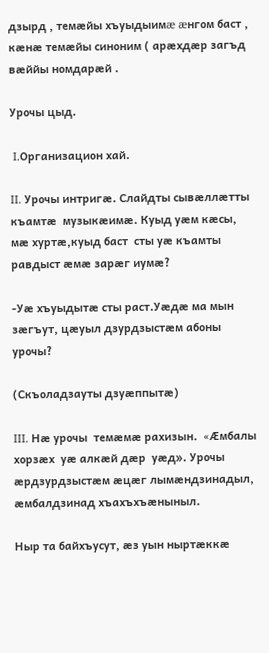дзырд , темæйы хъуыдыимæ æнгом баст , кæнæ темæйы синоним ( арæхдæр загъд вæййы номдарæй .

Урочы цыд.

 I.Организацион хай.

II. Урочы интригæ. Слайдты сывæллæтты  къамтæ  музыкæимæ. Куыд уæм кæсы, мæ хуртæ,куыд баст  сты уæ къамты равдыст æмæ зарæг иумæ?

-Уæ хъуыдытæ сты раст.Уæдæ ма мын зæгъут, цæуыл дзурдзыстæм абоны урочы?

(Скъоладзауты дзуæппытæ)

III. Нæ урочы  темæмæ рахизын.  «Æмбалы хорзæх  уæ алкæй дæр  уæд». Урочы æрдзурдзыстæм æцæг лымæндзинадыл, æмбалдзинад хъахъхъæныныл.

Ныр та байхъусут, æз уын ныртæккæ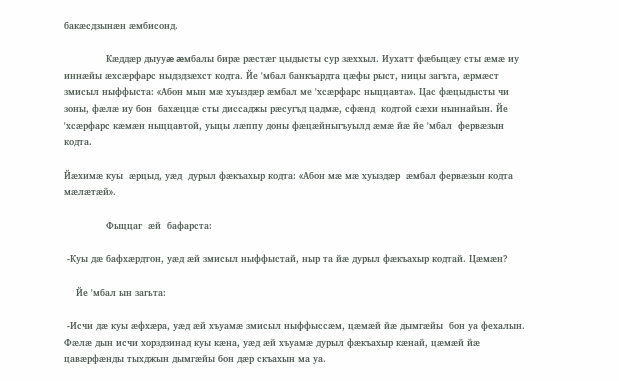бакæсдзынæн æмбисонд.

              Кæддæр дыууæ æмбалы бирæ рæстæг цыдысты сур зæххыл. Иухатт фæбыцæу сты æмæ иу иннæйы æхсæрфарс ныдздзæхст кодта. Йе 'мбал банкъардта цæфы рыст, ницы загъта, æрмæст змисыл ныффыста: «Абон мын мæ хуыздæр æмбал ме 'хсæрфарс ныццавта». Цас фæцыдысты чи зоны, фæлæ иу бон  бахæццæ сты диссаджы рæсугъд цадмæ, сфæнд  кодтой сæхи ныннайын. Йе 'хсæрфарс кæмæн ныццавтой, уыцы лæппу доны фæцæйныгъуылд æмæ йæ йе 'мбал  фервæзын кодта.

Йæхимæ куы  æрцыд, уæд  дурыл фæкъахыр кодта: «Абон мæ мæ хуыздæр  æмбал фервæзын кодта мæлæтæй».

              Фыццаг  æй  бафарста:

 -Куы дæ бафхæрдтон, уæд æй змисыл ныффыстай, ныр та йæ дурыл фæкъахыр кодтай. Цæмæн?

    Йе 'мбал ын загьта:

 -Исчи дæ куы æфхæра, уæд æй хъуамæ змисыл ныффыссæм, цæмæй йæ дымгæйы  бон уа фехалын. Фæлæ дын исчи хорздзинад куы кæна, уæд æй хъуамæ дурыл фæкъахыр кæнай, цæмæй йæ цавæрфæнды тыхджын дымгæйы бон дæр скъахын ма уа.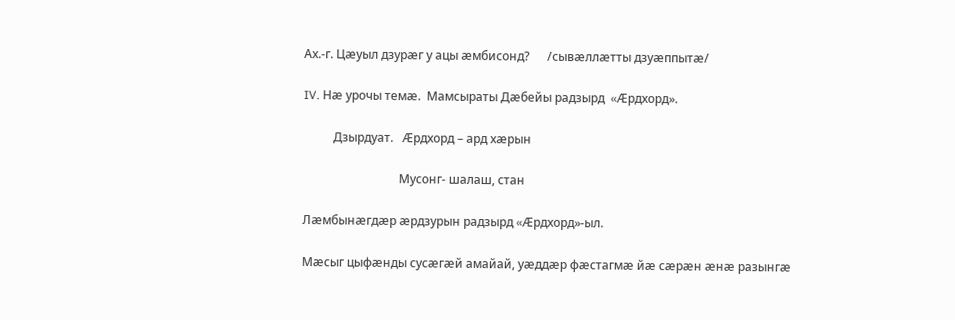Ах.-г. Цæуыл дзурæг у ацы æмбисонд?      /сывæллæтты дзуæппытæ/

IV. Нæ урочы темæ.  Мамсыраты Дæбейы радзырд  «Æрдхорд».

          Дзырдуат.   Æрдхорд – ард хæрын

                                Мусонг- шалаш, стан

Лæмбынæгдæр æрдзурын радзырд «Æрдхорд»-ыл.

Мæсыг цыфæнды сусæгæй амайай, уæддæр фæстагмæ йæ сæрæн æнæ разынгæ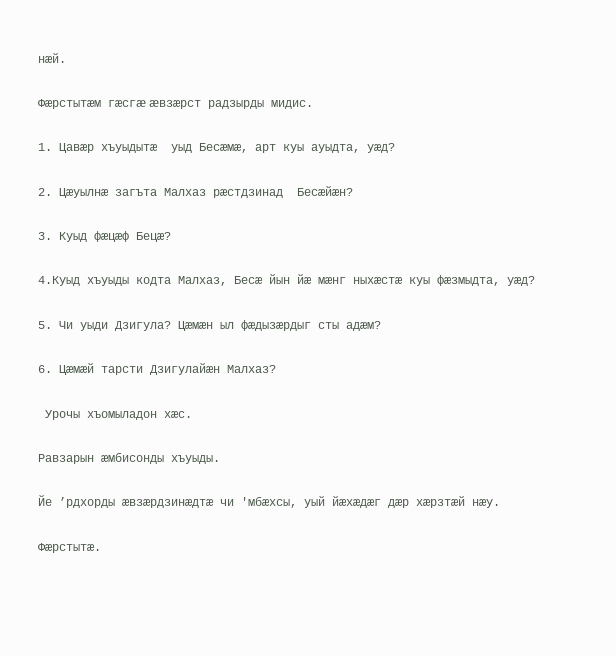нæй.

Фæрстытæм гæсгæ æвзæрст радзырды мидис.

1. Цавæр хъуыдытæ  уыд Бесæмæ, арт куы ауыдта, уæд?

2. Цæуылнæ загъта Малхаз рæстдзинад  Бесæйæн?

3. Куыд фæцæф Бецæ?

4.Куыд хъуыды кодта Малхаз, Бесæ йын йæ мæнг ныхæстæ куы фæзмыдта, уæд?

5. Чи уыди Дзигула? Цæмæн ыл фæдызæрдыг сты адæм?

6. Цæмæй тарсти Дзигулайæн Малхаз?

 Урочы хъомыладон хæс.

Равзарын æмбисонды хъуыды.

Йе ’рдхорды æвзæрдзинæдтæ чи 'мбæхсы, уый йæхæдæг дæр хæрзтæй нæу.

Фæрстытæ.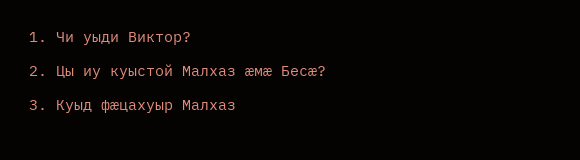1. Чи уыди Виктор?

2. Цы иу куыстой Малхаз æмæ Бесæ?

3. Куыд фæцахуыр Малхаз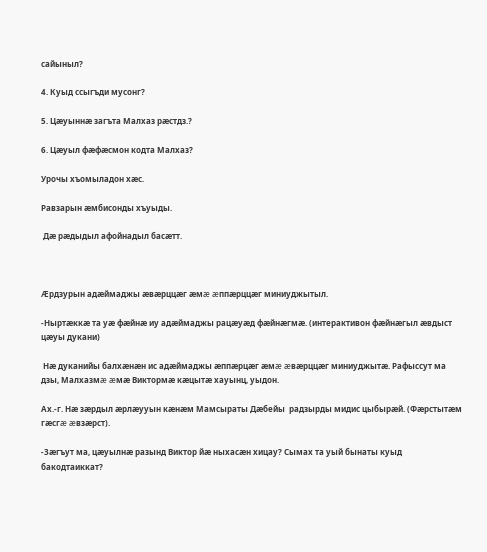сайыныл?

4. Куыд ссыгъди мусонг?

5. Цæуыннæ загъта Малхаз рæстдз.?

6. Цæуыл фæфæсмон кодта Малхаз?

Урочы хъомыладон хæс.

Равзарын æмбисонды хъуыды.

 Дæ рæдыдыл афойнадыл басæтт.



Æрдзурын адæймаджы æвæрццæг æмæ æппæрццæг миниуджытыл.

-Ныртæккæ та уæ фæйнæ иу адæймаджы рацæуæд фæйнæгмæ. (интерактивон фæйнæгыл æвдыст цæуы дукани)

 Нæ дуканийы балхæнæн ис адæймаджы æппæрцæг æмæ æвæрццæг миниуджытæ. Рафыссут ма дзы, Малхазмæ æмæ Виктормæ кæцытæ хауынц, уыдон.

Ах.-г. Нæ зæрдыл æрлæууын кæнæм Мамсыраты Дæбейы  радзырды мидис цыбырæй. (Фæрстытæм гæсгæ æвзæрст).

-Зæгъут ма, цæуылнæ разынд Виктор йæ ныхасæн хицау? Сымах та уый бынаты куыд бакодтаиккат?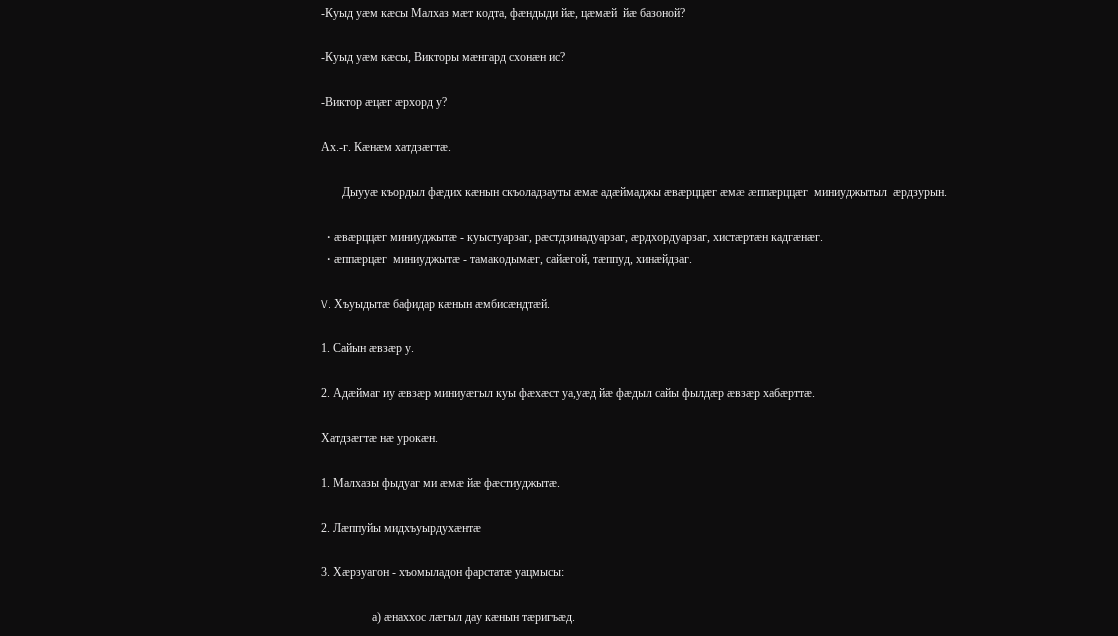-Куыд уæм кæсы Малхаз мæт кодта, фæндыди йæ, цæмæй  йæ базоной?

-Куыд уæм кæсы, Викторы мæнгард схонæн ис?

-Виктор æцæг æрхорд у?

Ах.-г. Кæнæм хатдзæгтæ.

       Дыууæ къордыл фæдих кæнын скъоладзауты æмæ адæймаджы æвæрццæг æмæ æппæрццæг  миниуджытыл  æрдзурын.

  • æвæрццæг миниуджытæ - куыстуарзаг, рæстдзинадуарзаг, æрдхордуарзаг, хистæртæн кадгæнæг.
  • æппæрцæг  миниуджытæ - тамакодымæг, сайæгой, тæппуд, хинæйдзаг.

V. Хъуыдытæ бафидар кæнын æмбисæндтæй.

1. Сайын æвзæр у.

2. Адæймаг иу æвзæр миниуæгыл куы фæхæст уа,уæд йæ фæдыл сайы фылдæр æвзæр хабæрттæ.

Хатдзæгтæ нæ урокæн.

1. Малхазы фыдуаг ми æмæ йæ фæстиуджытæ.

2. Лæппуйы мидхъуырдухæнтæ

3. Хæрзуагон - хъомыладон фарстатæ уацмысы:

                 а) æнаххос лæгыл дау кæнын тæригъæд.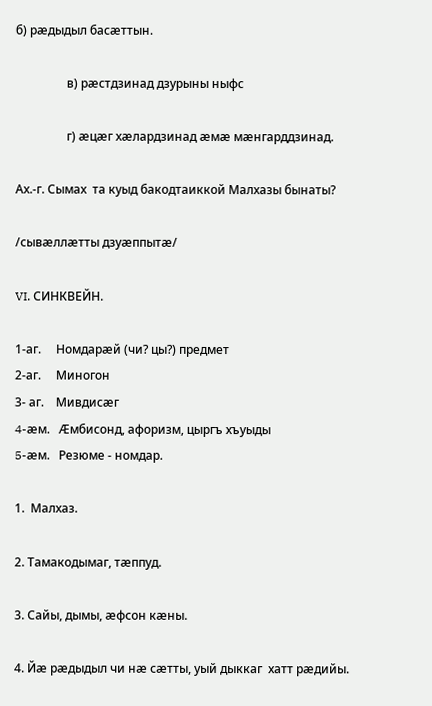б) рæдыдыл басæттын.

                 в) рæстдзинад дзурыны ныфс

                 г) æцæг хæлардзинад æмæ мæнгарддзинад.

Ах.-г. Сымах  та куыд бакодтаиккой Малхазы бынаты?

/сывæллæтты дзуæппытæ/

VI. СИНКВЕЙН.

1-аг.     Номдарæй (чи? цы?) предмет
2-аг.     Миногон
3- аг.    Мивдисæг
4-æм.   Æмбисонд, афоризм, цыргъ хъуыды
5-æм.   Резюме - номдар.

1.  Малхаз.

2. Тамакодымаг, тæппуд.

3. Сайы, дымы, æфсон кæны.

4. Йæ рæдыдыл чи нæ сæтты, уый дыккаг  хатт рæдийы.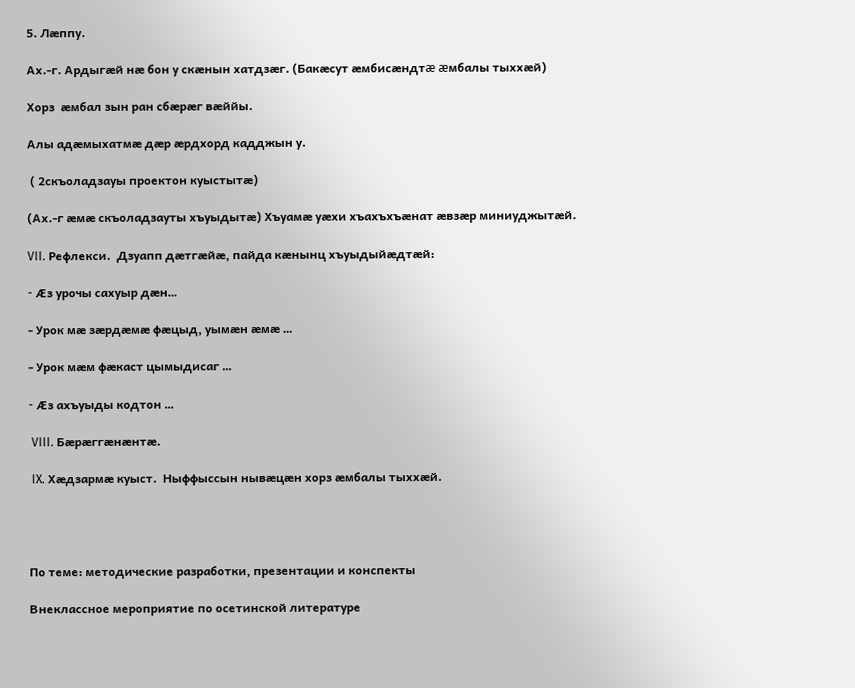5. Лæппу.

Ах.-г. Ардыгæй нæ бон у скæнын хатдзæг. (Бакæсут æмбисæндтæ æмбалы тыххæй)

Хорз  æмбал зын ран сбæрæг вæййы.

Алы адæмыхатмæ дæр æрдхорд кадджын у.

 ( 2скъоладзауы проектон куыстытæ)

(Ах.-г æмæ скъоладзауты хъуыдытæ) Хъуамæ уæхи хъахъхъæнат æвзæр миниуджытæй.

VII. Рефлекси.  Дзуапп дæтгæйæ, пайда кæнынц хъуыдыйæдтæй:

- Æз урочы сахуыр дæн…

- Урок мæ зæрдæмæ фæцыд, уымæн æмæ …

- Урок мæм фæкаст цымыдисаг …

- Æз ахъуыды кодтон …

 VIII. Бæрæггæнæнтæ.

 IX. Хæдзармæ куыст.  Ныффыссын нывæцæн хорз æмбалы тыххæй.




По теме: методические разработки, презентации и конспекты

Внеклассное мероприятие по осетинской литературе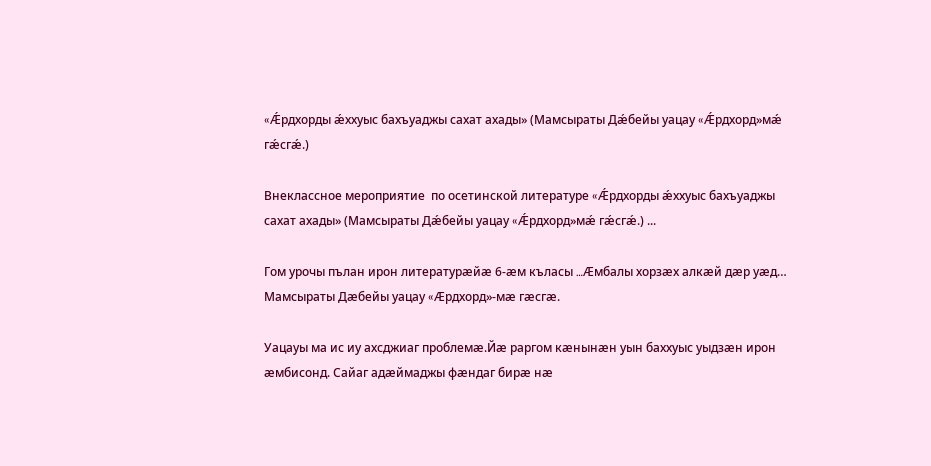«Ǽрдхорды ǽххуыс бахъуаджы сахат ахады» (Мамсыраты Дǽбейы уацау «Ǽрдхорд»мǽ гǽсгǽ.)

Внеклассное мероприятие  по осетинской литературе «Ǽрдхорды ǽххуыс бахъуаджы сахат ахады» (Мамсыраты Дǽбейы уацау «Ǽрдхорд»мǽ гǽсгǽ.) ...

Гом урочы пълан ирон литературæйæ 6-æм къласы …Æмбалы хорзæх алкæй дæр уæд… Мамсыраты Дæбейы уацау «Æрдхорд»-мæ гæсгæ.

Уацауы ма ис иу ахсджиаг проблемæ.Йæ раргом кæнынæн уын баххуыс уыдзæн ирон æмбисонд. Сайаг адæймаджы фæндаг бирæ нæ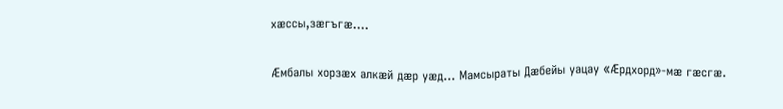хæссы,зæгъгæ....

Æмбалы хорзæх алкæй дæр уæд… Мамсыраты Дæбейы уацау «Æрдхорд»-мæ гæсгæ.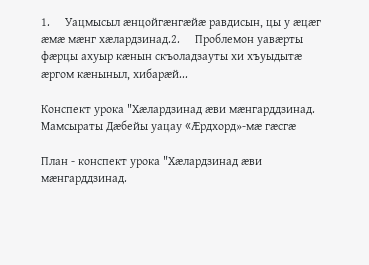1.     Уацмысыл æнцойгæнгæйæ равдисын, цы у æцæг æмæ мæнг хæлардзинад.2.     Проблемон уавæрты фæрцы ахуыр кæнын скъоладзауты хи хъуыдытæ æргом кæныныл, хибарæй...

Конспект урока "Хæлардзинад æви мæнгарддзинад. Мамсыраты Дæбейы уацау «Æрдхорд»-мæ гæсгæ

План - конспект урока "Хæлардзинад æви мæнгарддзинад.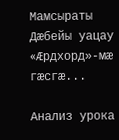Мамсыраты Дæбейы уацау «Æрдхорд»-мæ гæсгæ...

Анализ урока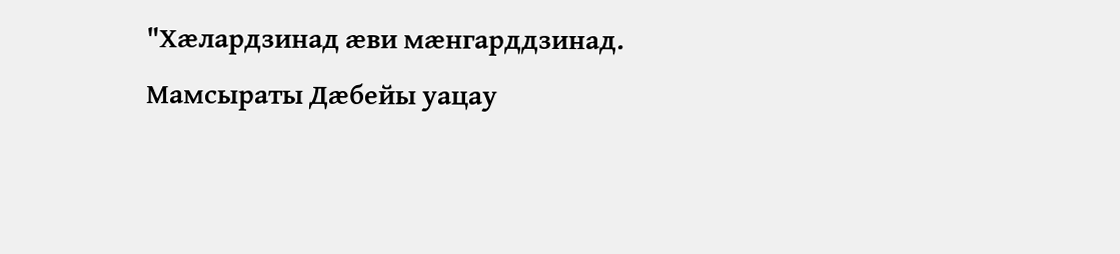"Хæлардзинад æви мæнгарддзинад. Мамсыраты Дæбейы уацау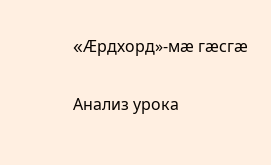«Æрдхорд»-мæ гæсгæ

Анализ урока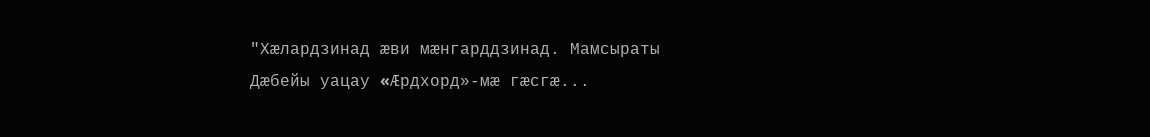"Хæлардзинад æви мæнгарддзинад. Мамсыраты Дæбейы уацау «Æрдхорд»-мæ гæсгæ...